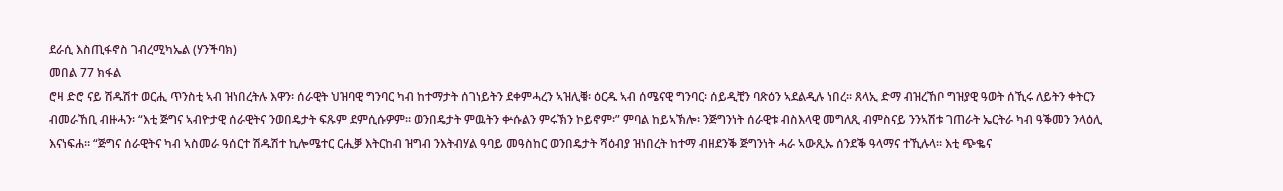ደራሲ እስጢፋኖስ ገብረሚካኤል (ሃንችባክ)
መበል 77 ክፋል
ሮዛ ድሮ ናይ ሽዱሽተ ወርሒ ጥንስቲ ኣብ ዝነበረትሉ እዋን፡ ሰራዊት ህዝባዊ ግንባር ካብ ከተማታት ሰገነይትን ደቀምሓረን ኣዝሊቑ፡ ዕርዱ ኣብ ሰሜናዊ ግንባር፡ ሰይዲቺን ባጽዕን ኣደልዲሉ ነበረ። ጸላኢ ድማ ብዝረኸቦ ግዝያዊ ዓወት ሰኺሩ ለይትን ቀትርን ብመራኸቢ ብዙሓን፡ “እቲ ጅግና ኣብዮታዊ ሰራዊትና ንወበዴታት ፍጹም ደምሲሱዎም። ወንበዴታት ምዉትን ቍሱልን ምሩኽን ኮይኖም፡” ምባል ከይኣኽሎ፡ ንጅግንነት ሰራዊቱ ብስእላዊ መግለጺ ብምስናይ ንንኣሽቱ ገጠራት ኤርትራ ካብ ዓቕመን ንላዕሊ እናነፍሐ። “ጅግና ሰራዊትና ካብ ኣስመራ ዓሰርተ ሽዱሽተ ኪሎሜተር ርሒቓ እትርከብ ዝግብ ንእትብሃል ዓባይ መዓስከር ወንበዴታት ሻዕብያ ዝነበረት ከተማ ብዘደንቕ ጅግንነት ሓራ ኣውጺኡ ሰንደቕ ዓላማና ተኺሉላ። እቲ ጭቈና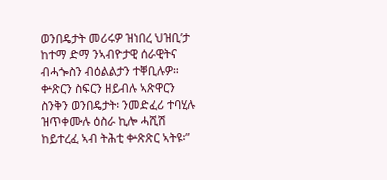ወንበዴታት መሪሩዎ ዝነበረ ህዝቢ’ታ ከተማ ድማ ንኣብዮታዊ ሰራዊትና ብሓጐስን ብዕልልታን ተቐቢሉዎ። ቍጽርን ስፍርን ዘይብሉ ኣጽዋርን ስንቅን ወንበዴታት፡ ንመድፈሪ ተባሂሉ ዝጥቀሙሉ ዕስራ ኪሎ ሓሺሽ ከይተረፈ ኣብ ትሕቲ ቍጽጽር ኣትዩ፡”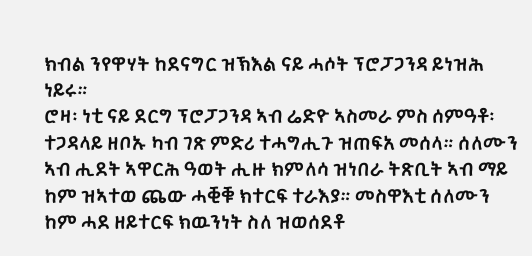ክብል ንየዋሃት ከደናግር ዝኽእል ናይ ሓሶት ፕሮፓጋንዳ ይነዝሕ ነይሩ።
ሮዛ፡ ነቲ ናይ ደርግ ፕሮፓጋንዳ ኣብ ሬድዮ ኣስመራ ምስ ሰምዓቶ፡ ተጋዳላይ ዘቦኡ ካብ ገጽ ምድሪ ተሓግሒጉ ዝጠፍአ መሰላ። ሰለሙን ኣብ ሒደት ኣዋርሕ ዓወት ሒዙ ክምለሳ ዝነበራ ትጽቢት ኣብ ማይ ከም ዝኣተወ ጨው ሓቒቑ ክተርፍ ተራእያ። መስዋእቲ ሰለሙን ከም ሓደ ዘይተርፍ ክዉንነት ስለ ዝወሰደቶ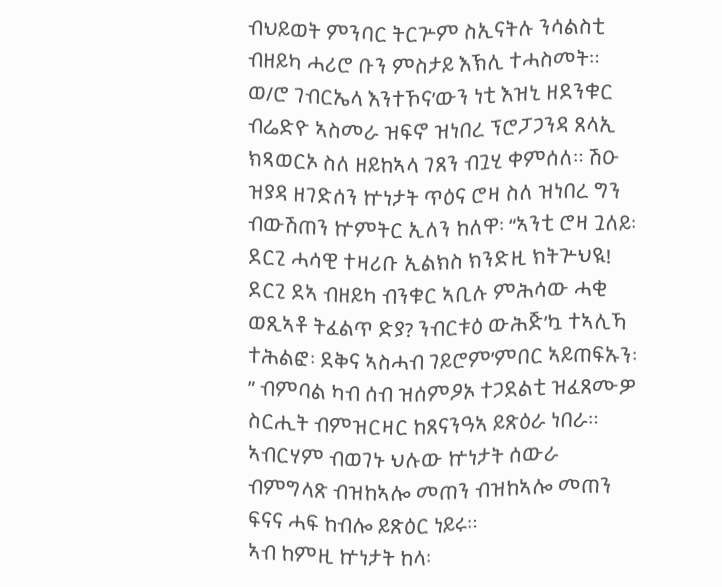ብህይወት ምንባር ትርጕም ስኢናትሉ ንሳልስቲ ብዘይካ ሓሪሮ ቡን ምስታይ እኽሊ ተሓስመት። ወ/ሮ ገብርኤላ እንተኾና’ውን ነቲ እዝኒ ዘደንቁር ብሬድዮ ኣስመራ ዝፍኖ ዝነበረ ፕሮፓጋንዳ ጸላኢ ክጻወርኦ ስለ ዘይከኣላ ገጸን ብጓሂ ቀምሰለ። ሽዑ ዝያዳ ዘገድሰን ኵነታት ጥዕና ሮዛ ስለ ዝነበረ ግን ብውሽጠን ኵምትር ኢለን ከለዋ፡ “ኣንቲ ሮዛ ጓለይ፡ ደርጊ ሓሳዊ ተዛሪቡ ኢልክስ ክንድዚ ክትጕህዪ! ደርጊ ደኣ ብዘይካ ብንቁር ኣቢሉ ምሕሳው ሓቂ ወጺኣቶ ትፈልጥ ድያ? ንብርቱዕ ውሕጅ’ኳ ተኣሊኻ ተሕልፎ፡ ደቅና ኣስሓብ ገይሮም’ምበር ኣይጠፍኡን፡” ብምባል ካብ ሰብ ዝሰምዖኦ ተጋደልቲ ዝፈጸሙዎ ስርሒት ብምዝርዛር ከጸናንዓኣ ይጽዕራ ነበራ። ኣብርሃም ብወገኑ ህሉው ኵነታት ሰውራ ብምግላጽ ብዝከኣሎ መጠን ብዝከኣሎ መጠን ፍናና ሓፍ ከብሎ ይጽዕር ነይሩ።
ኣብ ከምዚ ኵነታት ከላ፡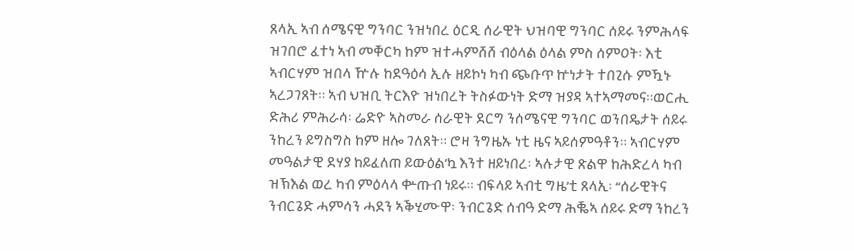ጸላኢ ኣብ ሰሜናዊ ግንባር ንዝነበረ ዕርዲ ሰራዊት ህዝባዊ ግንባር ሰይሩ ንምሕላፍ ዝገበሮ ፈተነ ኣብ መቐርካ ከም ዝተሓምሸሸ ብዕላል ዕላል ምስ ሰምዐት፡ እቲ ኣብርሃም ዝበላ ዅሉ ከደዓዕሳ ኢሉ ዘይኮነ ካብ ጭቡጥ ኵነታት ተበጊሱ ምዃኑ ኣረጋገጸት። ኣብ ህዝቢ ትርእዮ ዝነበረት ትስፉውነት ድማ ዝያዳ ኣተኣማመና።ወርሒ ድሕሪ ምሕራሳ፡ ሬድዮ ኣስመራ ሰራዊት ደርግ ንሰሜናዊ ግንባር ወንበዴታት ሰይሩ ንከረን ይግስግስ ከም ዘሎ ገለጸት። ሮዛ ንግዜኡ ነቲ ዜና ኣይሰምዓቶን። ኣብርሃም መዓልታዊ ደሃያ ከይፈለጠ ይውዕል’ኳ እንተ ዘይነበረ፡ ኣሉታዊ ጽልዋ ከሕድረላ ካብ ዝኽእል ወረ ካብ ምዕላላ ቍጡብ ነይሩ። ብፍላይ ኣብቲ ግዜ’ቲ ጸላኢ፡ “ሰራዊትና ንብርጌድ ሓምሳን ሓደን ኣቕሂሙዋ፡ ንብርጌድ ሰብዓ ድማ ሕቘኣ ሰይሩ ድማ ንከረን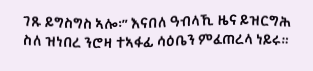ገጹ ይግስግስ ኣሎ፡” እናበለ ዓብላኺ ዜና ይዝርግሕ ስለ ዝነበረ ንሮዛ ተኣፋፊ ሳዕቤን ምፈጠረላ ነይሩ።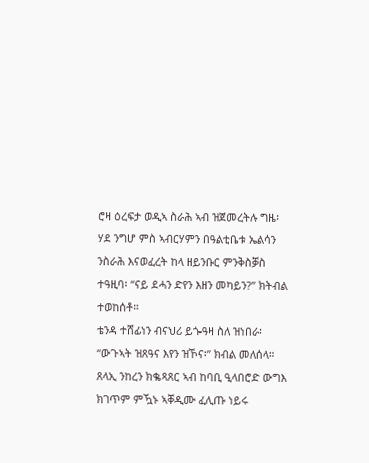ሮዛ ዕረፍታ ወዲኣ ስራሕ ኣብ ዝጀመረትሉ ግዜ፡ ሃደ ንግሆ ምስ ኣብርሃምን በዓልቲቤቱ ኤልሳን ንስራሕ እናወፈረት ከላ ዘይንቡር ምንቅስቓስ ተዓዚባ፡ “ናይ ደሓን ድየን እዘን መካይን?” ክትብል ተወከሰቶ።
ቴንዳ ተሸፊነን ብናህሪ ይጐዓዛ ስለ ዝነበራ፡ “ውጉኣት ዝጸዓና እየን ዝኾና፡” ክብል መለሰላ። ጸላኢ ንከረን ክቈጻጸር ኣብ ከባቢ ዒላበሮድ ውግእ ክገጥም ምዃኑ ኣቐዲሙ ፈሊጡ ነይሩ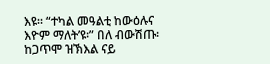እዩ። “ተካል መዓልቲ ከውዕሉና እዮም ማለት’ዩ፡” በለ ብውሽጡ፡ ከጋጥሞ ዝኽእል ናይ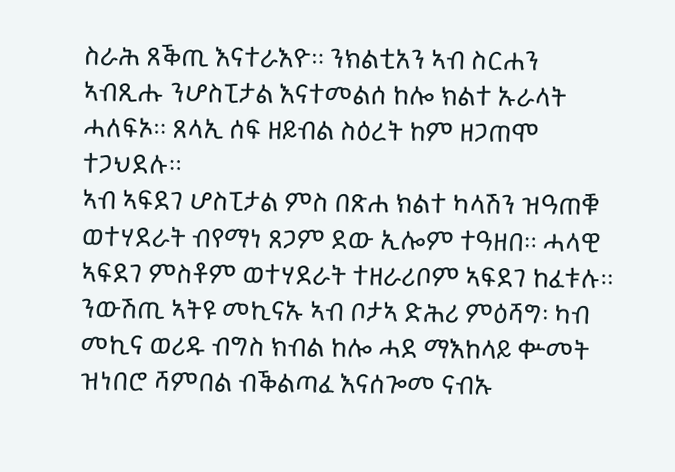ስራሕ ጸቕጢ እናተራእዮ። ንክልቲአን ኣብ ስርሐን ኣብጺሑ ንሆስፒታል እናተመልሰ ከሎ ክልተ ኡራላት ሓለፍኦ። ጸላኢ ሰፍ ዘይብል ስዕረት ከም ዘጋጠሞ ተጋህደሉ።
ኣብ ኣፍደገ ሆስፒታል ምስ በጽሐ ክልተ ካላሽን ዝዓጠቑ ወተሃደራት ብየማነ ጸጋም ደው ኢሎም ተዓዘበ። ሓላዊ ኣፍደገ ምስቶም ወተሃደራት ተዘራሪቦም ኣፍደገ ከፈቱሉ። ንውሽጢ ኣትዩ መኪናኡ ኣብ ቦታኣ ድሕሪ ምዕሻግ፡ ካብ መኪና ወሪዱ ብግስ ክብል ከሎ ሓደ ማእከላይ ቍመት ዝነበሮ ሻምበል ብቕልጣፈ እናሰጐመ ናብኡ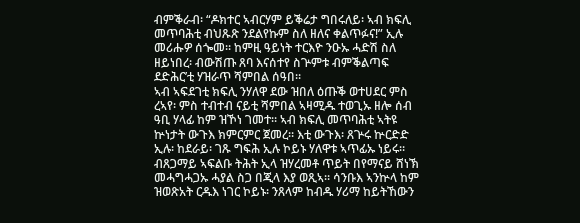ብምቕራብ፡ “ዶክተር ኣብርሃም ይቕሬታ ግበሩለይ፡ ኣብ ክፍሊ መጥባሕቲ ብህጹጽ ንደልየኩም ስለ ዘለና ቀልጥፉና!” ኢሉ መሪሑዎ ሰጐመ። ከምዚ ዓይነት ተርእዮ ንዑኡ ሓድሽ ስለ ዘይነበረ፡ ብውሽጡ ጸባ እናሰተየ ስጕምቱ ብምቕልጣፍ ደድሕር’ቲ ሃዝራጥ ሻምበል ሰዓበ።
ኣብ ኣፍደገቲ ክፍሊ ንሃለዋ ደው ዝበለ ዕጡቕ ወተሀደር ምስ ረኣየ፡ ምስ ተብተብ ናይቲ ሻምበል ኣዛሚዱ ተወጊኡ ዘሎ ሰብ ዓቢ ሃላፊ ከም ዝኾነ ገመተ። ኣብ ክፍሊ መጥባሕቲ ኣትዩ ኵነታት ውጉእ ክምርምር ጀመረ። እቲ ውጉእ፡ ጸጕሩ ኵርድድ ኢሉ፡ ከደራይ፡ ገጹ ግፍሕ ኢሉ ኮይኑ ሃለዋቱ ኣጥፊኡ ነይሩ። ብጸጋማይ ኣፍልቡ ትሕት ኢላ ዝሃረመቶ ጥይት በየማናይ ሸነኽ መሓግሓጋኡ ሓያል ስጋ በጂላ እያ ወጺኣ። ሳንቡእ ኣንኵላ ከም ዝወጽአት ርዱእ ነገር ኮይኑ፡ ንጸላም ከብዱ ሃሪማ ከይትኸውን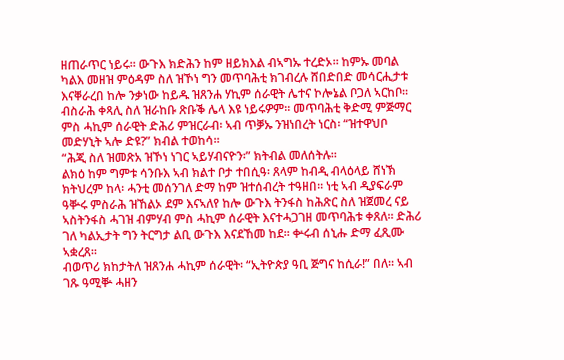ዘጠራጥር ነይሩ። ውጉእ ክድሕን ከም ዘይክእል ብኣግኡ ተረድኦ። ከምኡ መባል ካልእ መዘዝ ምዕዳም ስለ ዝኾነ ግን መጥባሕቲ ክገብረሉ ሸበድበድ መሳርሒታቱ እናቐራረበ ከሎ ንቃነው ከይዱ ዝጸንሐ ሃኪም ሰራዊት ሌተና ኮሎኔል ቦጋለ ኣርከቦ። ብስራሕ ቀጻሊ ስለ ዝራከቡ ጽቡቕ ሌላ እዩ ነይሩዎም። መጥባሕቲ ቅድሚ ምጅማር ምስ ሓኪም ሰራዊት ድሕሪ ምዝርራብ፡ ኣብ ጥቓኡ ንዝነበረት ነርስ፡ “ዝተዋህቦ መድሃኒት ኣሎ ድዩ?” ክብል ተወከሳ።
“ሕጂ ስለ ዝመጽአ ዝኾነ ነገር ኣይሃብናዮን፡” ክትብል መለሰትሉ።
ልክዕ ከም ግምቱ ሳንቡእ ኣብ ክልተ ቦታ ተበሲዓ፡ ጸላም ከብዲ ብላዕላይ ሸነኽ ክትህረም ከላ፡ ሓንቲ መሰንገለ ድማ ከም ዝተሰብረት ተዓዘበ። ነቲ ኣብ ዲያፍራም ዓቝሩ ምስራሕ ዝኸልኦ ደም እናኣለየ ከሎ ውጉእ ትንፋስ ከሕጽር ስለ ዝጀመረ ናይ ኣስትንፋስ ሓገዝ ብምሃብ ምስ ሓኪም ሰራዊት እናተሓጋገዘ መጥባሕቱ ቀጸለ። ድሕሪ ገለ ካልኢታት ግን ትርግታ ልቢ ውጉእ እናደኸመ ከደ። ቍሩብ ሰኒሑ ድማ ፈጺሙ ኣቋረጸ።
ብወጥሪ ክከታትለ ዝጸንሐ ሓኪም ሰራዊት፡ “ኢትዮጵያ ዓቢ ጅግና ከሲራ!” በለ። ኣብ ገጹ ዓሚቝ ሓዘን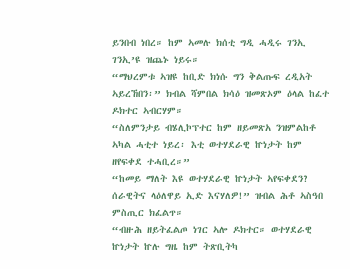ይንበብ ነበረ። ከም ኣመሉ ክሰቲ ግዲ ሓዲሩ ገንኢ ገንኢ’ዩ ዝጨኑ ነይሩ።
“ማህረምቱ ኣዝዩ ከቢድ ክነሱ ግን ቅልጡፍ ረዲአት ኣይረኸበን፡” ክብል ሻምበል ክሳዕ ዝመጽኦም ዕላል ከፈተ ዶክተር ኣብርሃም።
“ስለምንታይ ብሄሊኮፕተር ከም ዘይመጽአ ንዝምልከቶ ኣካል ሓቲተ ነይረ፡ እቲ ወተሃደራዊ ኵነታት ከም ዘየፍቀደ ተሓቢረ።”
“ከመይ ማለት እዩ ወተሃደራዊ ኵነታት ኣየፍቀደን? ሰራዊትና ላዕለዋይ ኢድ እናሃለዎ!” ዝብል ሕቶ ኣስዓበ ምስጢር ክፈልጥ።
“ብዙሕ ዘይትፈልጦ ነገር ኣሎ ዶክተር። ወተሃደራዊ ኵነታት ኵሉ ግዜ ከም ትጽቢትካ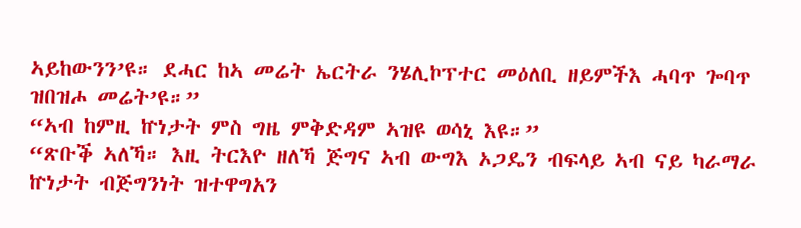ኣይከውንን’ዩ። ደሓር ከኣ መሬት ኤርትራ ንሄሊኮፕተር መዕለቢ ዘይምችእ ሓባጥ ጐባጥ ዝበዝሖ መሬት’ዩ።”
“ኣብ ከምዚ ኵነታት ምስ ግዜ ምቅድዳም ኣዝዩ ወሳኒ እዩ።”
“ጽቡቕ ኣለኻ። እዚ ትርእዮ ዘለኻ ጅግና ኣብ ውግእ ኦጋዴን ብፍላይ ኣብ ናይ ካራማራ ኵነታት ብጅግንነት ዝተዋግአን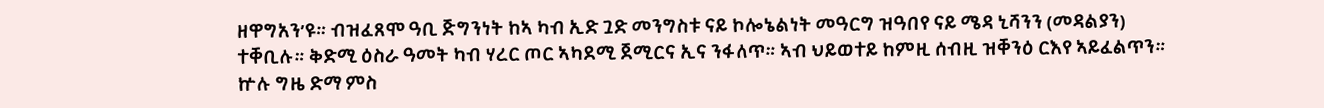ዘዋግአን’ዩ። ብዝፈጸሞ ዓቢ ጅግንነት ከኣ ካብ ኢድ ጓድ መንግስቱ ናይ ኮሎኔልነት መዓርግ ዝዓበየ ናይ ሜዳ ኒሻንን (መዳልያን) ተቐቢሉ። ቅድሚ ዕስራ ዓመት ካብ ሃረር ጦር ኣካደሚ ጀሚርና ኢና ንፋለጥ። ኣብ ህይወተይ ከምዚ ሰብዚ ዝቐንዕ ርእየ ኣይፈልጥን። ኵሉ ግዜ ድማ ምስ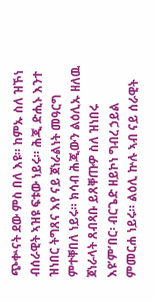ጭቍናት ደው ምስ በለ እዩ። ከምኡ ስለ ዝኾነ ብሰራዊት ኣዝዩ ፍቱው ነይሩ። ሕጂ ድሒኑ እንተ ዝነበር ትግጸና እየ ናይ ጀነራልነት መዓርግ ምተቐበለ ነይሩ። ክሳብ ሕጂውን ልዕሊኡ ዘለዉ ጀነራላት ጸብጻቡ ይጸቐጡዎ ስለ ዝነበሩ እዩ’ም’በር፡ ብርጌድ ዘይኮነ ግብረ ኃይል ምመርሐ ነይሩ። ልዕሊ ኵሉ ኣብ ናይ ሰራዊት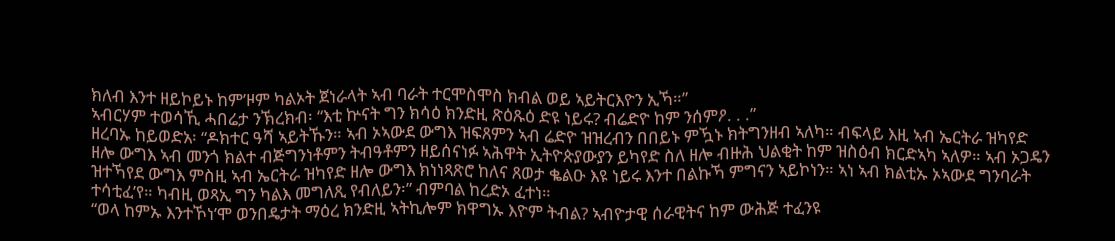ክለብ እንተ ዘይኮይኑ ከም’ዞም ካልኦት ጀነራላት ኣብ ባራት ተርሞስሞስ ክብል ወይ ኣይትርእዮን ኢኻ።”
ኣብርሃም ተወሳኺ ሓበሬታ ንኽረክብ፡ “እቲ ኵናት ግን ክሳዕ ክንድዚ ጽዕጹዕ ድዩ ነይሩ? ብሬድዮ ከም ንሰምዖ. . .”
ዘረባኡ ከይወድአ፡ “ዶክተር ዓሻ ኣይትኹን። ኣብ ኦኣውደ ውግእ ዝፍጸምን ኣብ ሬድዮ ዝዝረብን በበይኑ ምዃኑ ክትግንዘብ ኣለካ። ብፍላይ እዚ ኣብ ኤርትራ ዝካየድ ዘሎ ውግእ ኣብ መንጎ ክልተ ብጅግንነቶምን ትብዓቶምን ዘይሰናነፉ ኣሕዋት ኢትዮጵያውያን ይካየድ ስለ ዘሎ ብዙሕ ህልቂት ከም ዝስዕብ ክርድኣካ ኣለዎ። ኣብ ኦጋዴን ዝተኻየደ ውግእ ምስዚ ኣብ ኤርትራ ዝካየድ ዘሎ ውግእ ክነነጻጽሮ ከለና ጸወታ ቈልዑ እዩ ነይሩ እንተ በልኩኻ ምግናን ኣይኮነን። ኣነ ኣብ ክልቲኡ ኦኣውደ ግንባራት ተሳቲፈ’የ። ካብዚ ወጻኢ ግን ካልእ መግለጺ የብለይን፡” ብምባል ከረድኦ ፈተነ።
“ወላ ከምኡ እንተኾነ’ሞ ወንበዴታት ማዕረ ክንድዚ ኣትኪሎም ክዋግኡ እዮም ትብል? ኣብዮታዊ ሰራዊትና ከም ውሕጅ ተፈንዩ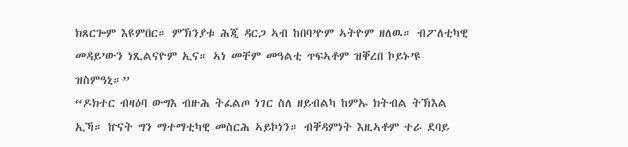ክጸርጐም እዩምበር። ምኽንያቱ ሕጂ ዳርጋ ኣብ ከበባ’ዮም ኣትዮም ዘለዉ። ብፖለቲካዊ መዳይ’ውን ነጺልናዮም ኢና። ኣነ መቸም መዓልቲ ጥፍኣቶም ዝቐረበ ኮይኑ’ዩ ዝስምዓኒ።”
“ዶክተር ብዛዕባ ውግእ ብዙሕ ትፈልጦ ነገር ስለ ዘይብልካ ከምኡ ክትብል ትኽእል ኢኻ። ኵናት ግን ማተማቲካዊ መስርሕ ኣይኮነን። ብቐዳምነት እዚኣቶም ተራ ደባይ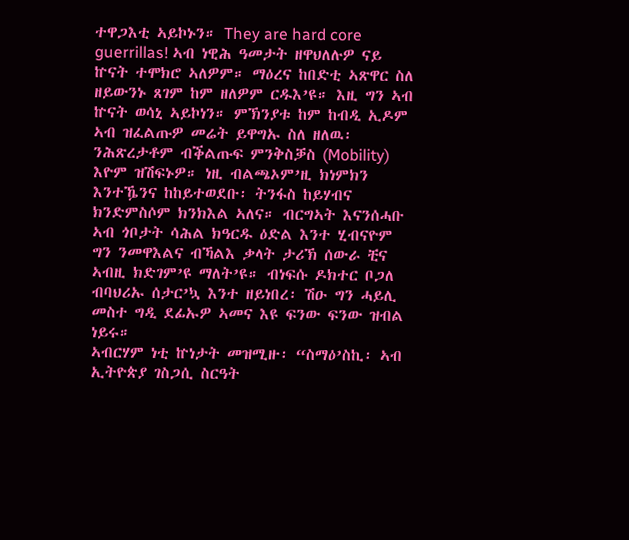ተዋጋእቲ ኣይኮኑን። They are hard core guerrillas! ኣብ ነዊሕ ዓመታት ዘዋህለሉዎ ናይ ኵናት ተሞክሮ ኣለዎም። ማዕረና ከበድቲ ኣጽዋር ስለ ዘይውንኑ ጸገም ከም ዘለዎም ርዱእ’ዩ። እዚ ግን ኣብ ኵናት ወሳኒ ኣይኮነን። ምኽንያቱ ከም ከብዲ ኢዶም ኣብ ዝፈልጡዎ መሬት ይዋግኡ ስለ ዘለዉ፡ ንሕጽረታቶም ብቕልጡፍ ምንቅስቓስ (Mobility) እዮም ዝሽፍኑዎ። ነዚ ብልጫኦም’ዚ ክነምክን እንተዄንና ከከይተወደቡ፡ ትንፋስ ከይሃብና ክንድምስሶም ክንክእል ኣለና። ብርግኣት እናንሰሓቡ ኣብ ጎቦታት ሳሕል ክዓርዱ ዕድል እንተ ሂብናዮም ግን ንመዋእልና ብኻልእ ቃላት ታሪኽ ሰውራ ቺና ኣብዚ ክድገም’ዩ ማለት’ዩ። ብነፍሱ ዶክተር ቦጋለ ብባህሪኡ ሰታር’ኳ እንተ ዘይነበረ፡ ሽዑ ግን ሓይሊ መስተ ግዲ ደፊኡዎ ኣመና እዩ ፍንው ፍንው ዝብል ነይሩ።
ኣብርሃም ነቲ ኵነታት መዝሚዙ፡ “ስማዕ’ስኪ፡ ኣብ ኢትዮጵያ ገስጋሲ ስርዓት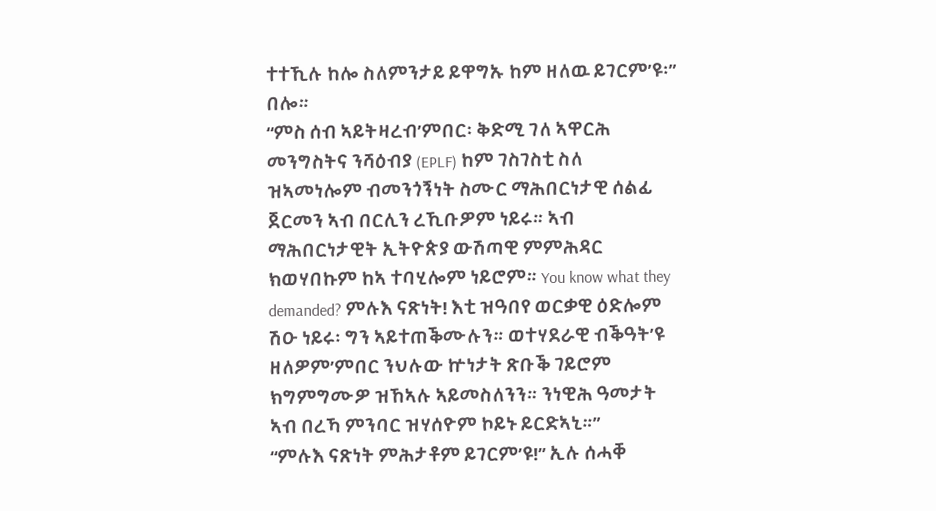ተተኺሉ ከሎ ስለምንታይ ይዋግኡ ከም ዘለዉ ይገርም’ዩ፡” በሎ።
“ምስ ሰብ ኣይትዛረብ’ምበር፡ ቅድሚ ገለ ኣዋርሕ መንግስትና ንሻዕብያ (EPLF) ከም ገስገስቲ ስለ ዝኣመነሎም ብመንጎኝነት ስሙር ማሕበርነታዊ ሰልፊ ጀርመን ኣብ በርሊን ረኺቡዎም ነይሩ። ኣብ ማሕበርነታዊት ኢትዮጵያ ውሽጣዊ ምምሕዳር ክወሃበኩም ከኣ ተባሂሎም ነይሮም። You know what they demanded? ምሉእ ናጽነት! እቲ ዝዓበየ ወርቃዊ ዕድሎም ሽዑ ነይሩ፡ ግን ኣይተጠቕሙሉን። ወተሃደራዊ ብቕዓት’ዩ ዘለዎም’ምበር ንህሉው ኵነታት ጽቡቕ ገይሮም ክግምግሙዎ ዝኸኣሉ ኣይመስለንን። ንነዊሕ ዓመታት ኣብ በረኻ ምንባር ዝሃሰዮም ኮይኑ ይርድኣኒ።”
“ምሉእ ናጽነት ምሕታቶም ይገርም’ዩ!” ኢሉ ሰሓቐ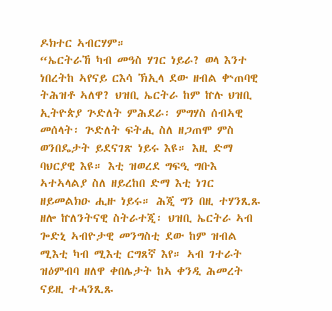ዶክተር ኣብርሃም።
“ኤርትራኸ ካብ መዓስ ሃገር ነይራ? ወላ እንተ ነበረትከ ኣየናይ ርእሳ ኽኢላ ደው ዘብል ቍጠባዊ ትሕዝቶ ኣለዋ? ህዝቢ ኤርትራ ከም ኵሉ ህዝቢ ኢትዮጵያ ጕድለት ምሕደራ፡ ምግሃስ ሰብኣዊ መሰላት፡ ጕድለት ፍትሒ ስለ ዘጋጠሞ ምስ ወንበዴታት ይደናገጽ ነይሩ እዩ። እዚ ድማ ባህርያዊ እዩ። እቲ ዝወረደ ግፍዒ ግቡእ ኣተኣላልያ ስለ ዘይረከበ ድማ እቲ ነገር ዘይመልክዑ ሒዙ ነይሩ። ሕጂ ግን በዚ ተሃንጺጹ ዘሎ ኵለንትናዊ ስትራተጂ፡ ህዝቢ ኤርትራ ኣብ ጐድኒ ኣብዮታዊ መንግስቲ ደው ከም ዝብል ሚእቲ ካብ ሚእቲ ርግጸኛ እየ። ኣብ ገተራት ዝዕምብባ ዘለዋ ቀበሌታት ከኣ ቀንዲ ሕመረት ናይዚ ተሓንጺጹ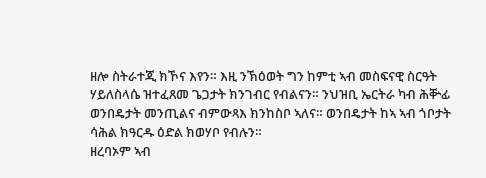ዘሎ ስትራተጂ ክኾና እየን። እዚ ንኽዕወት ግን ከምቲ ኣብ መስፍናዊ ስርዓት ሃይለስላሴ ዝተፈጸመ ጌጋታት ክንገብር የብልናን። ንህዝቢ ኤርትራ ካብ ሕቝፊ ወንበዴታት መንጢልና ብምውጻእ ክንከስቦ ኣለና። ወንበዴታት ከኣ ኣብ ጎቦታት ሳሕል ክዓርዱ ዕድል ክወሃቦ የብሉን።
ዘረባኦም ኣብ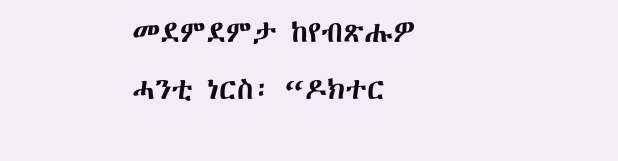መደምደምታ ከየብጽሑዎ ሓንቲ ነርስ፡ “ዶክተር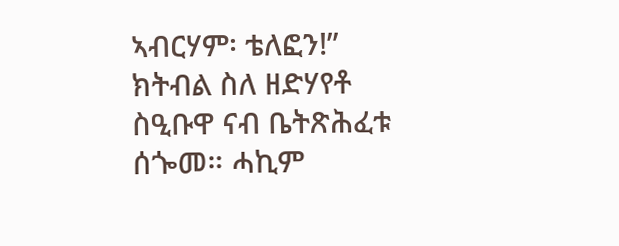ኣብርሃም፡ ቴለፎን!” ክትብል ስለ ዘድሃየቶ ስዒቡዋ ናብ ቤትጽሕፈቱ ሰጐመ። ሓኪም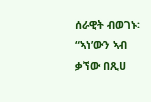ሰራዊት ብወገኑ፡ “ኣነ’ውን ኣብ ቃኘው በጺሀ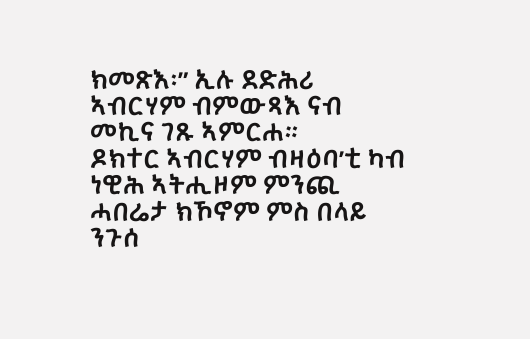ክመጽእ፡” ኢሉ ደድሕሪ ኣብርሃም ብምውጻእ ናብ መኪና ገጹ ኣምርሐ።
ዶክተር ኣብርሃም ብዛዕባ’ቲ ካብ ነዊሕ ኣትሒዞም ምንጪ ሓበሬታ ክኾኖም ምስ በላይ ንጉሰ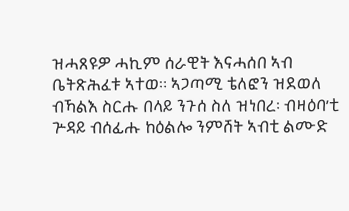ዝሓጸዩዎ ሓኪም ሰራዊት እናሓሰበ ኣብ ቤትጽሕፈቱ ኣተወ። ኣጋጣሚ ቴለፎን ዝደወለ ብኻልእ ስርሑ በላይ ንጉሰ ስለ ዝነበረ፡ ብዛዕባ’ቲ ጕዳይ ብሰፊሑ ከዕልሎ ንምሸት ኣብቲ ልሙድ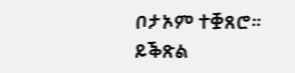ቦታኦም ተቛጸሮ።
ይቕጽል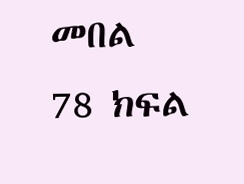መበል 78 ክፍል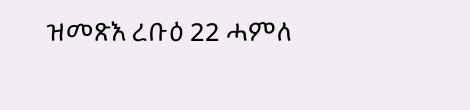ዝመጽእ ረቡዕ 22 ሓምለ